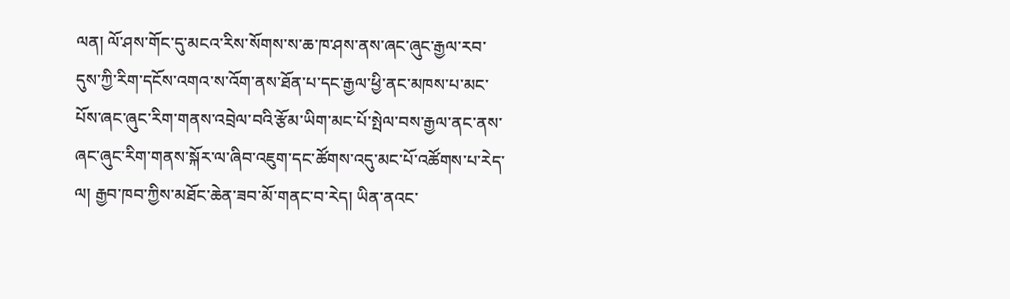ལན། ལོ་ཤས་གོང་དུ་མངའ་རིས་སོགས་ས་ཆ་ཁ་ཤས་ནས་ཞང་ཞུང་རྒྱལ་རབ་དུས་ཀྱི་རིག་དངོས་འགའ་ས་འོག་ནས་ཐོན་པ་དང་རྒྱལ་ཕྱི་ནང་མཁས་པ་མང་པོས་ཞང་ཞུང་རིག་གནས་འབྲེལ་བའི་རྩོམ་ཡིག་མང་པོ་སྤེལ་བས་རྒྱལ་ནང་ནས་ཞང་ཞུང་རིག་གནས་སྐོར་ལ་ཞིབ་འཇུག་དང་ཚོགས་འདུ་མང་པོ་འཚོགས་པ་རེད་ལ། རྒྱབ་ཁབ་ཀྱིས་མཐོང་ཆེན་ཟབ་མོ་གནང་བ་རེད། ཡིན་ནའང་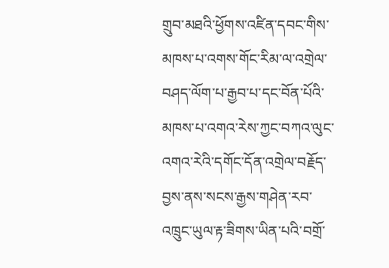གྲུབ་མཐའི་ཕྱོགས་འཛིན་དབང་གིས་མཁས་པ་འགས་གོང་རིམ་ལ་འགྲེལ་བཤད་ལོག་པ་རྒྱབ་པ་དང་བོན་པོའི་མཁས་པ་འགའ་རེས་ཀྱང་བཀའ་ལུང་འགའ་རེའི་དགོང་དོན་འགྲེལ་བརྗོད་བྱས་ནས་སངས་རྒྱས་གཤེན་རབ་འཁྲུང་ཡུལ་རྟ་ཟིགས་ཡིན་པའི་བགྲོ་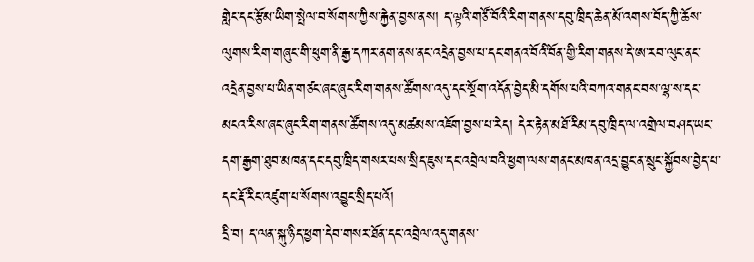གླེང་དང་རྩོམ་ཡིག་སྤེལ་བ་སོགས་ཀྱིས་རྐྱེན་བྱས་ནས། ད་ལྟའི་གཙོ་བོའི་རིག་གནས་དབུ་ཁྲིད་ཆེན་མོ་འགས་བོད་ཀྱི་ཆོས་ལུགས་རིག་གཞུང་གི་ཕུག་ནི་རྒྱ་དཀར་ནག་ནས་ནང་འདྲེན་བྱས་པ་དང་གནའ་བོའི་བོན་གྱི་རིག་གནས་དེ་ཨ་རབ་ལུང་ནང་འདྲེན་བྱས་པ་ཡིན་གཙང་ཞང་ཞུང་རིག་གནས་ཚོགས་འདུ་དང་སྔོག་འདོན་བྱེད་མི་དགོས་པའི་བཀའ་གནང་བས་ལྷ་ས་དང་མངའ་རིས་ཞང་ཞུང་རིག་གནས་ཚོགས་འདུ་མཚམས་འཇོག་བྱས་པ་རེད། དེར་རྟེན་མཐོ་རིམ་དབུ་ཁྲིད་ལ་འགྲེལ་བཤད་ཡང་དག་རྒྱག་ཐུབ་མཁན་དང་དབུ་ཁྲིད་གསར་པས་སྲིད་ཇུས་དང་འབྲེལ་བའི་ཕྱག་ལས་གནང་མཁན་འདྲ་བྱུང་ན་སྲུང་སྐྱོབས་བྱེད་པ་དང་རྡོ་རིང་འཛུག་པ་སོགས་འབྱུང་སྲིད་པའོ།
དྲི་བ། ད་ལན་སྐུ་ཉིད་ཕྱག་དེབ་གསར་ཐོན་དང་འབྲེལ་འདུ་གནས་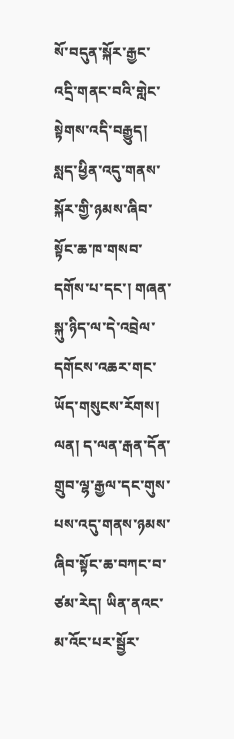སོ་བདུན་སྐོར་རྒྱང་འདྲི་གནང་བའི་གླེང་སྟེགས་འདི་བརྒྱུད། སླད་ཕྱིན་འདུ་གནས་སྐོར་གྱི་ཉམས་ཞིབ་སྟོང་ཆ་ཁ་གསབ་དགོས་པ་དང་། གཞན་སྐུ་ཉིད་ལ་དེ་འབྲེལ་དགོངས་འཆར་གང་ཡོད་གསུངས་རོགས།
ལན། ད་ལན་རྒན་དོན་གྲུབ་ལྷ་རྒྱལ་དང་གུས་པས་འདུ་གནས་ཉམས་ཞིབ་སྟོང་ཆ་བཀང་བ་ཙམ་རེད། ཡིན་ནའང་མ་འོང་པར་སྦྱོར་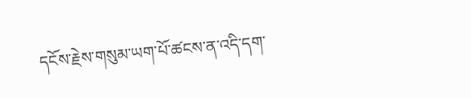དངོས་རྗེས་གསུམ་ཡག་པོ་ཚངས་ན་འདི་དག་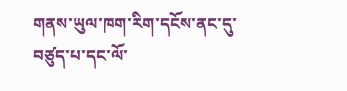གནས་ཡུལ་ཁག་རིག་དངོས་ནང་དུ་བཙུད་པ་དང་ལོ་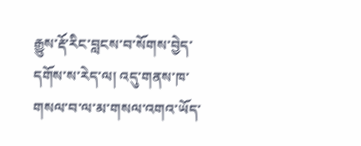རྒྱུས་རྡོ་རིང་བླངས་བ་སོགས་བྱེད་དགོས་ས་རེད་ལ། འདུ་གནས་ཁ་གསལ་བ་ལ་མ་གསལ་འགའ་ཡོད་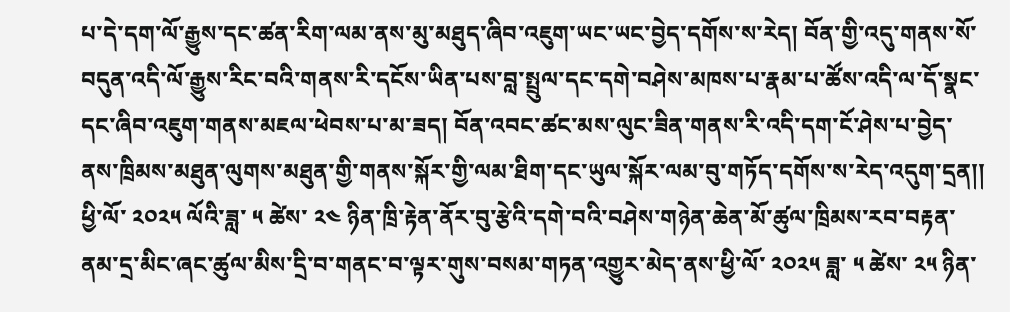པ་དེ་དག་ལོ་རྒྱུས་དང་ཚན་རིག་ལམ་ནས་མུ་མཐུད་ཞིབ་འཇུག་ཡང་ཡང་བྱེད་དགོས་ས་རེད། བོན་གྱི་འདུ་གནས་སོ་བདུན་འདི་ལོ་རྒྱུས་རིང་བའི་གནས་རི་དངོས་ཡིན་པས་བླ་སྤྲུལ་དང་དགེ་བཤེས་མཁས་པ་རྣམ་པ་ཚོས་འདི་ལ་དོ་སྣང་དང་ཞིབ་འཇུག་གནས་མཇལ་ཕེབས་པ་མ་ཟད། བོན་འབང་ཚང་མས་ལུང་ཟིན་གནས་རི་འདི་དག་ངོ་ཤེས་པ་བྱེད་ནས་ཁྲིམས་མཐུན་ལུགས་མཐུན་གྱི་གནས་སྐོར་གྱི་ལམ་ཐིག་དང་ཡུལ་སྐོར་ལམ་བུ་གཏོད་དགོས་ས་རེད་འདུག་དྲན།།
ཕྱི་ལོ་ ༢༠༢༥ ལོའི་ཟླ་ ༥ ཚེས་ ༢༤ ཉིན་ཁྲི་རྟེན་ནོར་བུ་རྩེའི་དགེ་བའི་བཤེས་གཉེན་ཆེན་མོ་ཚུལ་ཁྲིམས་རབ་བརྟན་ནམ་དྲ་མིང་ཞང་ཚུལ་མིས་དྲི་བ་གནང་བ་ལྟར་གུས་བསམ་གཏན་འགྱུར་མེད་ནས་ཕྱི་ལོ་ ༢༠༢༥ ཟླ་ ༥ ཚེས་ ༢༥ ཉིན་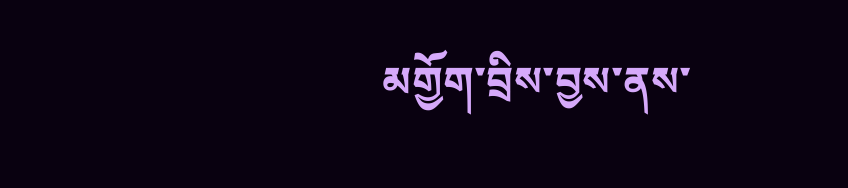མགྱོག་བྲིས་བྱས་ནས་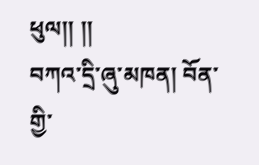ཕུལ།། །།
བཀའ་དྲི་ཞུ་མཁན། བོན་གྱི་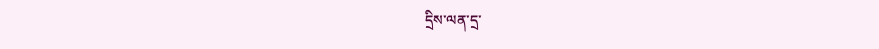དྲིས་ལན་དྲ་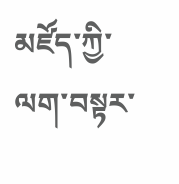མཛོད་ཀྱི་ལག་བསྟར་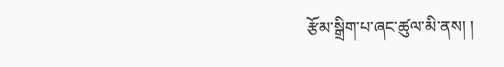རྩོམ་སྒྲིག་པ་ཞང་ཚུལ་མི་ནས། །